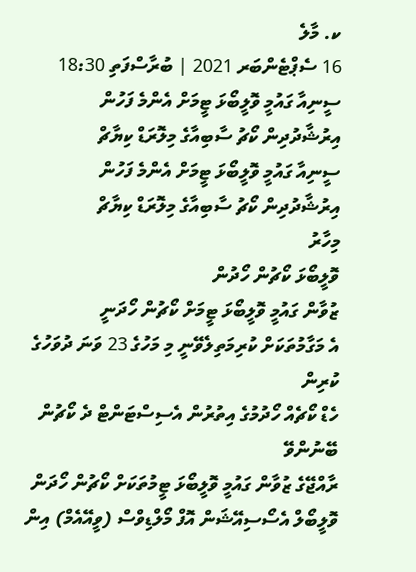ކ. މާލެ
16 ސެޕްޓެންބަރ 2021 | ބުރާސްފަތި 18:30
ސީނިއާ ގައުމީ ވޮލީބޯޅަ ޓީމަށް އެންމެ ފަހުން އިރުޝާދުދިން ކޯޗު ސާބިއާގެ މިލޮރަޑް ކިޔާޗް
ސީނިއާ ގައުމީ ވޮލީބޯޅަ ޓީމަށް އެންމެ ފަހުން އިރުޝާދުދިން ކޯޗު ސާބިއާގެ މިލޮރަޑް ކިޔާޗް
މިހާރު
ވޮލީބޯޅަ ކޯޗުން ހޯދުން
ޒުވާން ގައުމީ ވޮލީބޯޅަ ޓީމަށް ކޯޗުން ހޯދަނީ
އެ މަގާމުތަކަށް ކުރިމަތިލެވޭނީ މި މަހުގެ 23 ވަނަ ދުވަހުގެ ކުރިން
ހެޑް ކޯޗެއް ހޯދުމުގެ އިތުރުން އެސިސްޓަންޓް ދެ ކޯޗުން ބޭނުންވޭ
ރާއްޖޭގެ ޒުވާން ގައުމީ ވޮލީބޯޅަ ޓީމުތަކަށް ކޯޗުން ހޯދަން ވޮލީބޯލް އެސޯސިއޭޝަން އޮފް މޯލްޑިވްސް (ވީއޭއެމް) އިން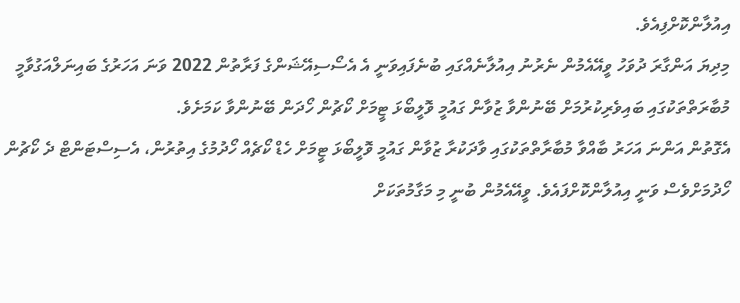އިއުލާންކޮށްފިއެވެ.
މިދިޔަ އަންގާރަ ދުވަހު ވީއޭއެމުން ނެރުނު އިއުލާނެއްގައި ބުނެފައިވަނީ އެ އެސޯސިއޭޝަންގެ ފަރާތުން 2022 ވަނަ އަހަރުގެ ބައިނަލްއަގުވާމީ މުބާރަތްތަކުގައި ބައިވެރިކުރުމަށް ބޭނުންވާ ޒުވާން ގައުމީ ވޮލީބޯޅަ ޓީމަށް ކޯޗުން ހޯދަން ބޭނުންވާ ކަމަށެވެ.
އެގޮތުން އަންނަ އަހަރު ބާއްވާ މުބާރާތްތަކުގައި ވާދަކުރާ ޒުވާން ގައުމީ ވޮލީބޯޅަ ޓީމަށް ހެޑް ކޯޗެއް ހޯދުމުގެ އިތުރުން، އެސިސްޓަންޓް ދެ ކޯޗުން ހޯދުމަށްވެސް ވަނީ އިއުލާންކޮށްފައެވެ. ވީއޭއެމުން ބުނީ މި މަގާމުތަކަށް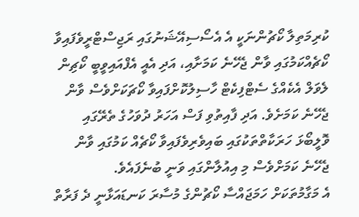ކުރިމަތިލާ ކޯޗުންނަކީ އެ އެސޯސިއޭޝަނުގައި ރަޖިސްޓްރީވެފައިވާ ކޯޗެއްކަމުގައި ވާން ޖެހޭނެ ކަމަށާއި، އަދި އެއީ އެފްއައިވީބީ ކޯޗިން ލެވަލް އެކެއްގެ ސެޓްފިކެޓް ހާސިލުކޮށްފައިވާ ކޯޗަކަށްވެސް ވާން ޖެހޭނެ ކަމަށެވެ. އަދި ފާއިތުވި ފަސް އަހަރު ދުވަހުގެ ތެރޭގައި ވޮލީބޯޅަ ހަރަކާތްތަކުގައި ބައިވެރިވެފައިވާ ކޯޗެއް ކަމުގައި ވާން ޖެހޭނެ ކަމަށްވެސް މި އިއުލާންގައި ވަނީ ބުނެފައެވެ.
އެ މަގާމުތަކަށް ހަމަޖައްސާ ކޯޗުންގެ މުސާރަ ކަނޑައަޅާނީ ދެ ފަރާތް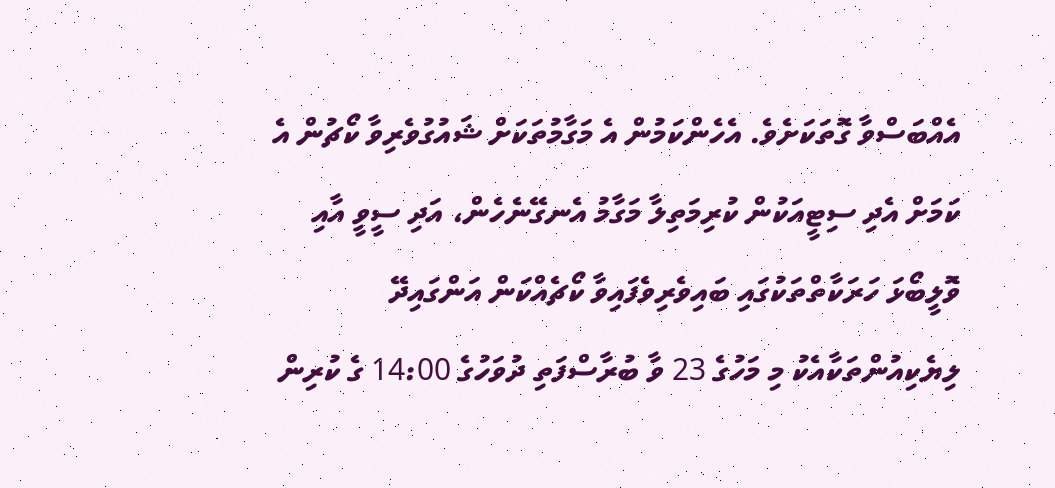އެއްބަސްވާ ގޮތަކަށެވެ. އެހެންކަމުން އެ މަގާމުތަކަށް ޝައުގުވެރިވާ ކޯޗުން އެ ކަމަށް އެދި ސިޓީއަކުން ކުރިމަތިލާ މަގާމު އެނގޭނެހެން، އަދި ސީވީ އާއި ވޮލީބޯޅަ ހަރަކާތްތަކުގައި ބައިވެރިވެފައިވާ ކޯޗެއްކަން އަންގައިދޭ ލިޔެކިއުންތަކާއެކު މި މަހުގެ 23 ވާ ބުރާސްފަތި ދުވަހުގެ 14:00 ގެ ކުރިން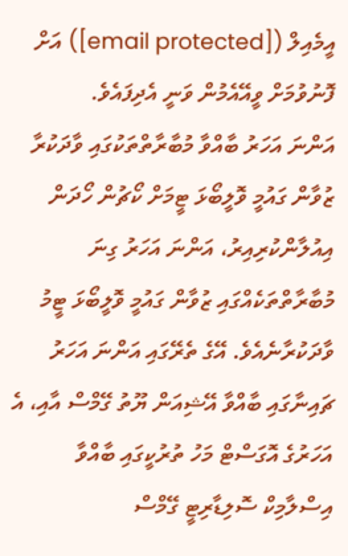އީމެއިލް ([email protected]) އަށް ފޮނުވުމަށް ވީއޭއެމުން ވަނީ އެދިފައެވެ.
އަންނަ އަހަރު ބާއްވާ މުބާރާތްތަކުގައި ވާދަކުރާ ޒުވާން ގައުމީ ވޮލީބޯޅަ ޓީމަށް ކޯޗުން ހޯދަން އިއުލާންކުރިއިރު، އަންނަ އަހަރު ގިނަ މުބާރާތްތަކެއްގައި ޒުވާން ގައުމީ ވޮލީބޯޅަ ޓީމު ވާދަކުރާނެއެވެ. އޭގެ ތެރޭގައި އަންނަ އަހަރު ޗައިނާގައި ބާއްވާ އޭޝިއަން ޔޫތު ގޭމްސް އާއި، އެ އަހަރުގެ އޮގަސްޓް މަހު ތުރުކީގައި ބާއްވާ އިސްލާމިކް ސޮލިޑާރިޓީ ގޭމްސް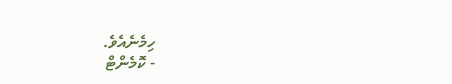ހިމެނެއެވެ.
- ކޮމެންޓް